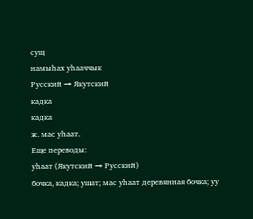сущ
намыһах уһааччык
Русский → Якутский
кадка
кадка
ж. мас уһаат.
Еще переводы:
уһаат (Якутский → Русский)
бочка, кадка; ушат; мас уһаат деревянная бочка; уу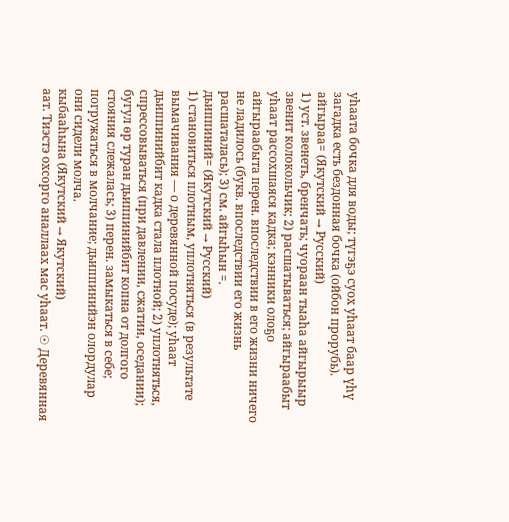уһаата бочка для воды; түгэҕэ суох уһаат баар үһү загадка есть бездонная бочка (ойбон прорубь).
айгыраа= (Якутский → Русский)
1) уст. звенеть, бренчать; чуораан тыаһа айгырыыр звенит колокольчик; 2) расшатываться; айгыраабыт уһаат рассохшаяся кадка; кэнники олоҕо айгыраабыта перен. впоследствии в его жизни ничего не ладилось (букв. впоследствии его жизнь расшаталась); 3) см. айгыһын =.
дьиппиний= (Якутский → Русский)
1) становиться плотным, уплотняться (в результате вымачивания — о деревянной посуде); уһаат дьиппинийбит кадка стала плотной; 2) уплотняться, спрессовываться (при давлении, сжатии, оседании); бугул өр туран дьиппинийбит копна от долгого стояния слежалась; 3) перен. замыкаться в себе; погружаться в молчание; дьиппинийэн олордулар они сидели молча.
кыбааһына (Якутский → Якутский)
аат. Тиэстэ охсорго аналлаах мас уһаат. ☉ Деревянная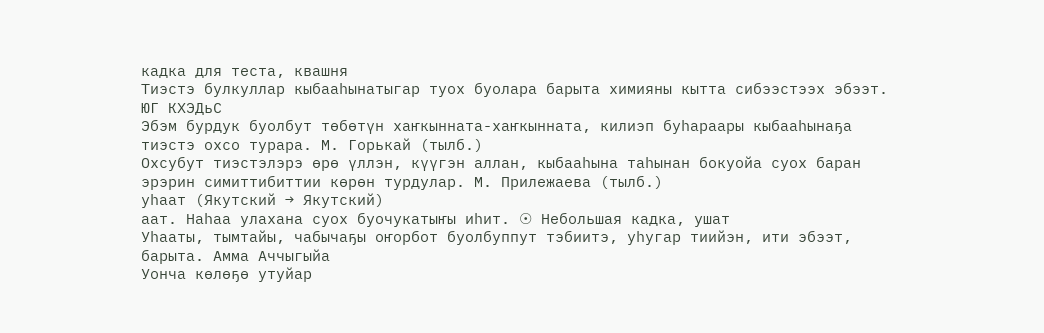кадка для теста, квашня
Тиэстэ булкуллар кыбааһынатыгар туох буолара барыта химияны кытта сибээстээх эбээт. ЮГ КХЭДьС
Эбэм бурдук буолбут төбөтүн хаҥкынната-хаҥкынната, килиэп буһараары кыбааһынаҕа тиэстэ охсо турара. М. Горькай (тылб.)
Охсубут тиэстэлэрэ өрө үллэн, күүгэн аллан, кыбааһына таһынан бокуойа суох баран эрэрин симиттибиттии көрөн турдулар. М. Прилежаева (тылб.)
уһаат (Якутский → Якутский)
аат. Наһаа улахана суох буочукатыҥы иһит. ☉ Небольшая кадка, ушат
Уһааты, тымтайы, чабычаҕы оҥорбот буолбуппут тэбиитэ, уһугар тиийэн, ити эбээт, барыта. Амма Аччыгыйа
Уонча көлөҕө утуйар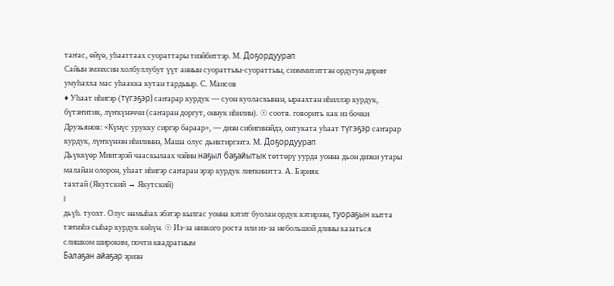таҥас, өйүө, уһааттаах суораттары тиэйбиттэр. М. Доҕордуурап
Сайын эмээхсин холбуллубут үүт аннын суораттыы-суораттыы, сиэммититтэн ордугун дириҥ умуһахха мас уһаакка кутан тардыыр. С. Маисов
♦ Уһаат иһигэр (түгэҕэр) саҥарар курдук — суон куоласкынан, ыраахтан иһиллэр курдук, бүтэҥитик, лүҥкүнэччи (саҥаран доргут, оннук иһилин). ☉ соотв. говорить как из бочки
Друзьянов: «Күнүс урукку сиргэр бараар», — диэн сибигинэйдэ, онтуката уһаат түгэҕэр саҥарар курдук, лүҥкүнээн иһилиннэ, Маша олус дьиктиргээтэ. М. Доҕордуурап
Дьүккүөр Миитэрэй чааскылаах чэйин наҕыл баҕайытык төттөрү уурда уонна дьон диэки утары малайан олорон, уһаат иһигэр саҥаран эрэр курдук лиҥкинэттэ. А. Бэрияк
тахтай (Якутский → Якутский)
I
дьүһ. туохт. Олус намыһах эбэтэр кылгас уонна кэтит буолан ордук кэтирээн, туораҕын кытта тэҥнэһэ сыһар курдук көһүн. ☉ Из-за низкого роста или из-за небольшой длины казаться слишком широким, почти квадратным
Балаҕан айаҕар эриэн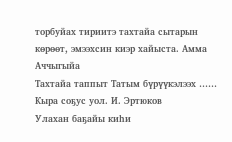торбуйах тириитэ тахтайа сытарын көрөөт, эмээхсин киэр хайыста. Амма Аччыгыйа
Тахтайа таппыт Татым бүрүүкэлээх …… Кыра соҕус уол. И. Эртюков
Улахан баҕайы киһи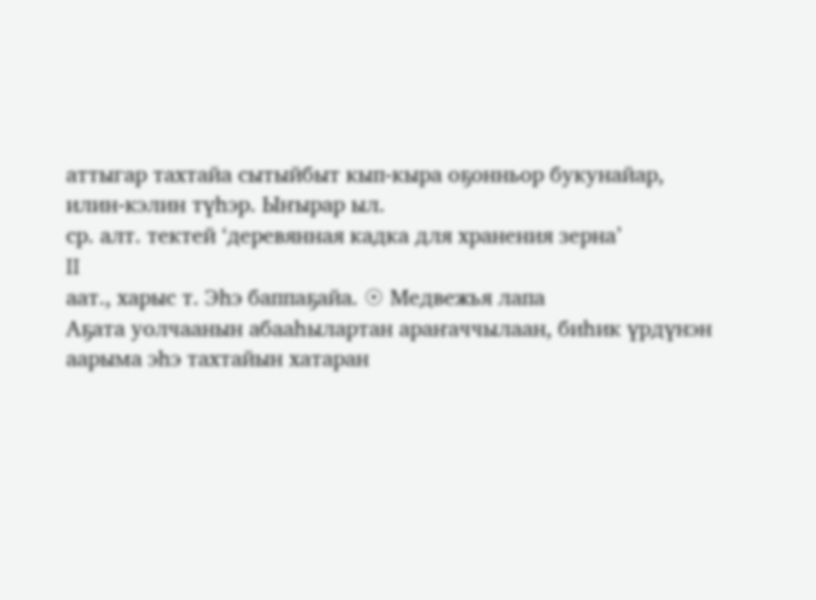аттыгар тахтайа сытыйбыт кып-кыра оҕонньор букунайар, илин-кэлин түһэр. Ыҥырар ыл.
ср. алт. тектей ‘деревянная кадка для хранения зерна’
II
аат., харыс т. Эһэ баппаҕайа. ☉ Медвежья лапа
Аҕата уолчаанын абааһылартан араҥаччылаан, биһик үрдүнэн аарыма эһэ тахтайын хатаран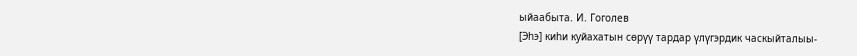ыйаабыта. И. Гоголев
[Эһэ] киһи куйахатын сөрүү тардар үлүгэрдик часкыйталыы-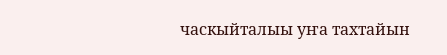часкыйталыы уҥа тахтайын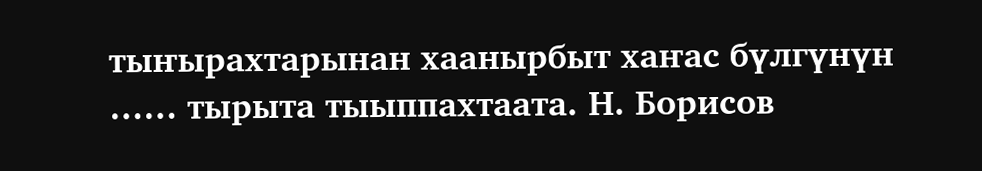тыҥырахтарынан хаанырбыт хаҥас бүлгүнүн …… тырыта тыыппахтаата. Н. Борисов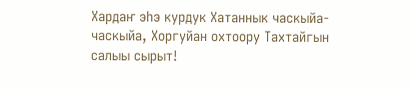Хардаҥ эһэ курдук Хатаннык часкыйа-часкыйа, Хоргуйан охтоору Тахтайгын салыы сырыт!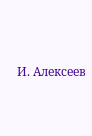И. Алексеев